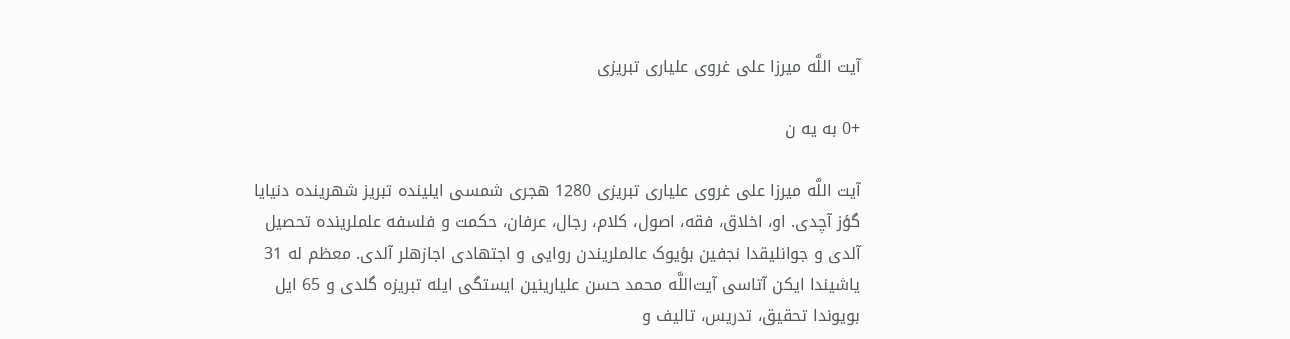آیت اللَّه میرزا علی غروی علیاری تبریزی

+0 به یه ن

آیت اللَّه میرزا علی غروی علیاری تبریزی 1280 هجری شمسی ایلینده تبریز شهرینده دنیایا گؤز آچدی. او، اخلاق، فقه، اصول، کلام، رجال، عرفان، حکمت و فلسفه علملرینده تحصیل آلدی و جوانلیقدا نجفین بؤیوک عالملریندن روایی و اجتهادی اجازهلر آلدی. معظم له 31 یاشیندا ایکن آتاسی آیت‌اللَّه محمد حسن علیارینین ایستگی ایله تبریزه گلدی و 65 ایل بویوندا تحقیق، تدریس، تالیف و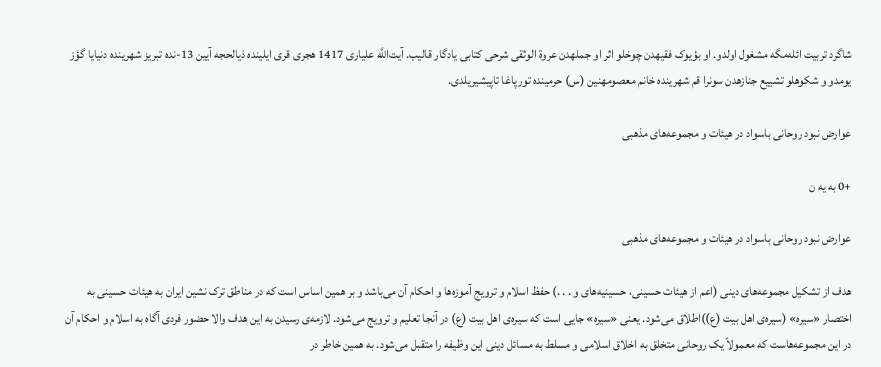شاگرد تربیت ائله‌مگه مشغول اولدو. او بؤیوک فقیهدن چوخلو اثر او جملهدن عروة الوثقی شرحی کتابی یادگار قالیب. آیت‌اللَّه علیاری 1417 هجری قری ایلینده ذیالحجه آیین 13-نده تبریز شهرینده دنیایا گؤز یومدو و شکوهلو تشییع جنازهدن سونرا قم شهرینده خانم معصومهنین (س) حرمینده تورپاغا تاپیشیریلدی.

عوارض نبود روحانی باسواد در هیئات و مجموعه‌های مذهبی

+0 به یه ن

عوارض نبود روحانی باسواد در هیئات و مجموعه‌های مذهبی

هدف از تشکیل مجموعه‌های دینی (اعم از هیئات حسینی، حسینیه‌های و . . .) حفظ اسلام و ترویج آموزه‌ها و احکام آن می‌باشد و بر همین اساس است که در مناطق ترک نشین ایران به هیئات حسینی به اختصار «سیره» (سیره‌ی اهل بیت (ع))اطلاق می‌شود. یعنی «سیره» جایی است که سیره‌ی اهل بیت (ع) در آنجا تعلیم و ترویج می‌شود. لازمه‌ی رسیدن به این هدف والا حضور فردی آگاه به اسلام و احکام آن در این مجموعه‌هاست که معمولاً یک روحانی متخلق به اخلاق اسلامی و مسلط به مسائل دینی این وظیفه را متقبل می‌شود. به همین خاطر در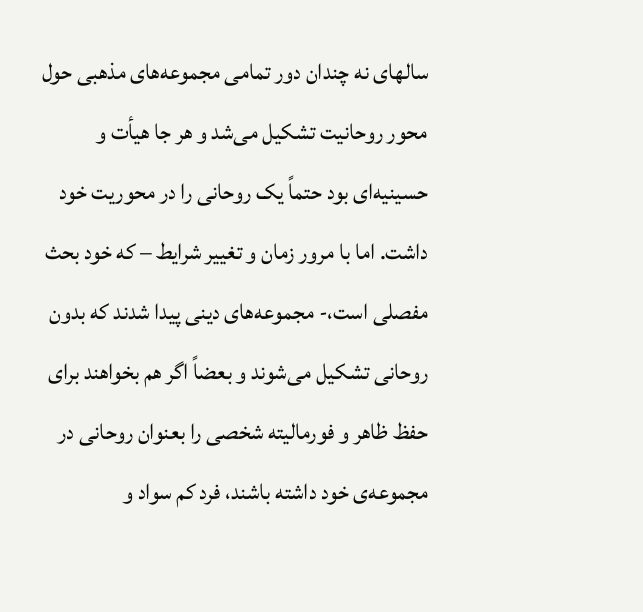سالهای نه چندان دور تمامی مجموعه‌های مذهبی حول محور روحانیت تشکیل می‌شد و هر جا هیأت و حسینیه‌ای بود حتماً یک روحانی را در محوریت خود داشت. اما با مرور زمان و تغییر شرایط – که خود بحث مفصلی است،- مجموعه‌های دینی پیدا شدند که بدون روحانی تشکیل می‌شوند و بعضاً اگر هم بخواهند برای حفظ ظاهر و فورمالیته شخصی را بعنوان روحانی در مجموعه‌ی خود داشته باشند، فرد کم سواد و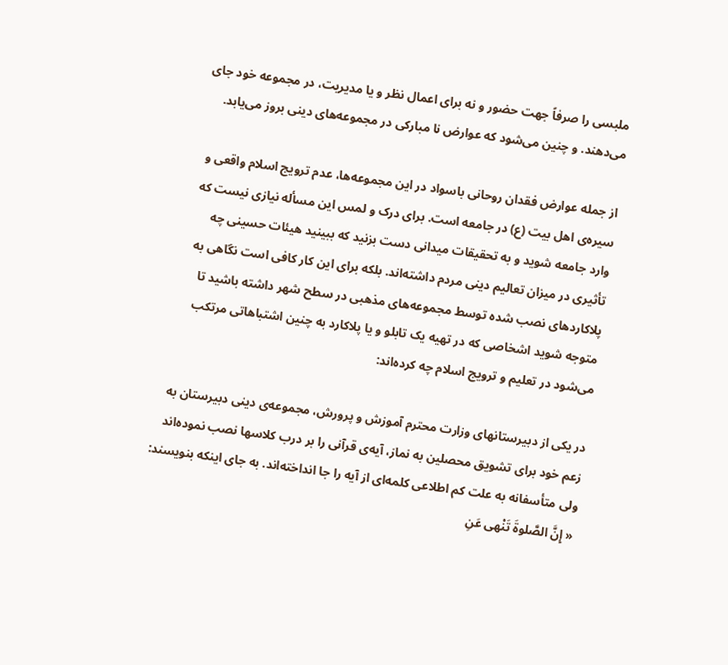ملبسی را صرفاً جهت حضور و نه برای اعمال نظر و یا مدیریت، در مجموعه خود جای می‌دهند. و چنین می‌شود که عوارض نا مبارکی در مجموعه‌های دینی بروز می‌یابد.

از جمله عوارض فقدان روحانی باسواد در این مجموعه‌ها، عدم ترویج اسلام واقعی و سیره‌ی اهل بیت (ع) در جامعه‌ است. برای درک و لمس این مسأله نیازی نیست که وارد جامعه شوید و به تحقیقات میدانی دست بزنید که ببینید هیئات حسینی چه تأثیری در میزان تعالیم دینی مردم داشته‌اند. بلکه برای این کار کافی است نگاهی به پلاکاردهای نصب شده توسط مجموعه‌های مذهبی در سطح شهر داشته باشید تا متوجه شوید اشخاصی که در تهیه یک تابلو و یا پلاکارد به چنین اشتباهاتی مرتکب می‌شود در تعلیم و ترویج اسلام چه کرده‌اند:

در یکی از دبیرستانهای وزارت محترم آموزش و پرورش، مجموعه‌ی دینی دبیرستان به زعم خود برای تشویق محصلین به نماز، آیه‌ی قرآنی را بر درب کلاسها نصب نموده‌اند ولی متأسفانه به علت کم اطلاعی کلمه‌ای از آیه را جا انداخته‌اند. به جای اینکه بنویسند: « إِنَّ الصَّلوةَ تَنْهى عَنِ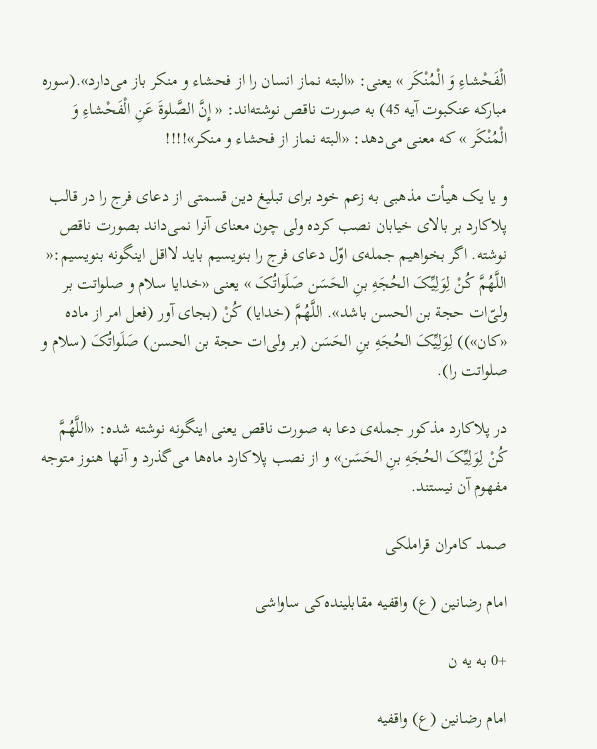الْفَحْشاءِ وَ الْمُنْکَر » یعنی: «البته نماز انسان را از فحشاء و منکر باز می‌دارد».(سوره‌ مبارکه عنکبوت آیه 45) به صورت ناقص نوشته‌اند: « إِنَّ الصَّلوةَ عَنِ الْفَحْشاءِ وَ الْمُنْکَر » که معنی می‌دهد: «البته نماز از فحشاء و منکر»!!!!

و یا یک هیأت مذهبی به زعم خود برای تبلیغ دین قسمتی از دعای فرج را در قالب پلاکارد بر بالای خیابان نصب کرده ولی چون معنای آنرا نمی‌داند بصورت ناقص نوشته. اگر بخواهیم جمله‌ی اوّل دعای فرج را بنویسیم باید لااقل اینگونه بنویسیم:« اللَّهُمَّ کُنْ لِوَلِیِّکَ الحُجَهِ بنِ الحَسَن صَلَواتُکَ » یعنی «خدایا سلام و صلواتت بر ولیّ‌ات حجة بن الحسن باشد». اللَّهُمَّ (خدایا) کُنْ (بجای آور (فعل امر از ماده «کان»)) لِوَلِیِّکَ الحُجَهِ بنِ الحَسَن (بر ولی‌ات حجة بن الحسن) صَلَواتُکَ (سلام و صلواتت را).

در پلاکارد مذکور جمله‌ی دعا به صورت ناقص یعنی اینگونه نوشته شده: «اللَّهُمَّ کُنْ لِوَلِیِّکَ الحُجَهِ بنِ الحَسَن» و از نصب پلاکارد ماه‌ها می‌گذرد و آنها هنوز متوجه مفهوم آن نیستند.

صمد کامران قراملکی

امام رضانین (ع) واقفیه مقابلینده‌کی ساواشی

+0 به یه ن

امام رضانین (ع) واقفیه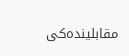مقابلینده‌کی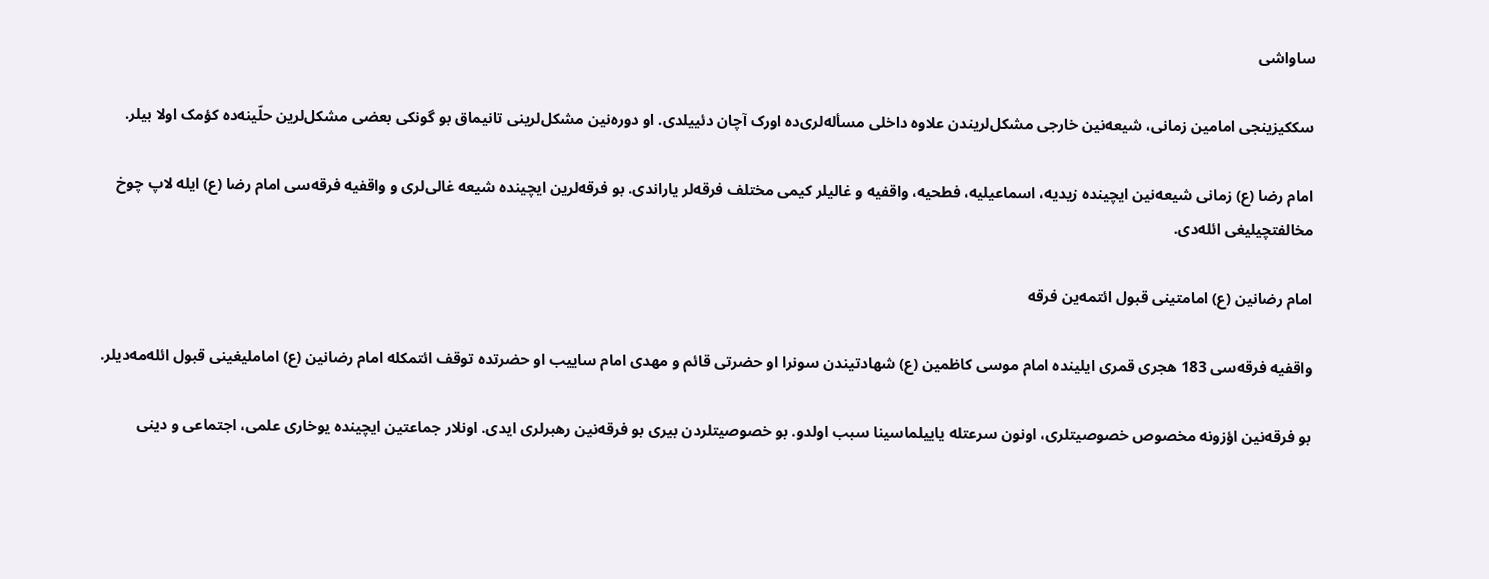ساواشی

سککیزینجی امامین زمانی، شیعه‌نین خارجی مشکل‌لریندن علاوه داخلی مسأله‌لری‌ده اورک آچان دئییلدی. او دوره‌نین مشکل‌لرینی تانیماق بو گونکی بعضی مشکل‌لرین حلّینه‌ده کؤمک اولا بیلر.

امام رضا (ع) زمانی شیعه‌نین ایچینده زیدیه، اسماعیلیه، فطحیه، واقفیه و غالیلر کیمی مختلف فرقه‌لر یاراندی. بو فرقه‌لرین ایچینده شیعه غالی‌لری و واقفیه فرقه‌سی امام رضا (ع) ایله لاپ چوخ مخالفتچیلیغی ائله‌دی.

امام رضانین (ع) امامتینی قبول ائتمه‌ین فرقه

واقفیه فرقه‌سی 183 هجری قمری ایلینده امام موسی کاظمین (ع) شهادتیندن سونرا او حضرتی قائم و مهدی امام ساییب او حضرتده توقف ائتمکله امام رضانین (ع) اماملیغینی قبول ائله‌مه‌دیلر.

بو فرقه‌نین اؤزونه مخصوص خصوصیتلری، اونون سرعتله یاییلماسینا سبب اولدو. بو خصوصیتلردن بیری بو فرقه‌نین رهبرلری ایدی. اونلار جماعتین ایچینده یوخاری علمی، اجتماعی و دینی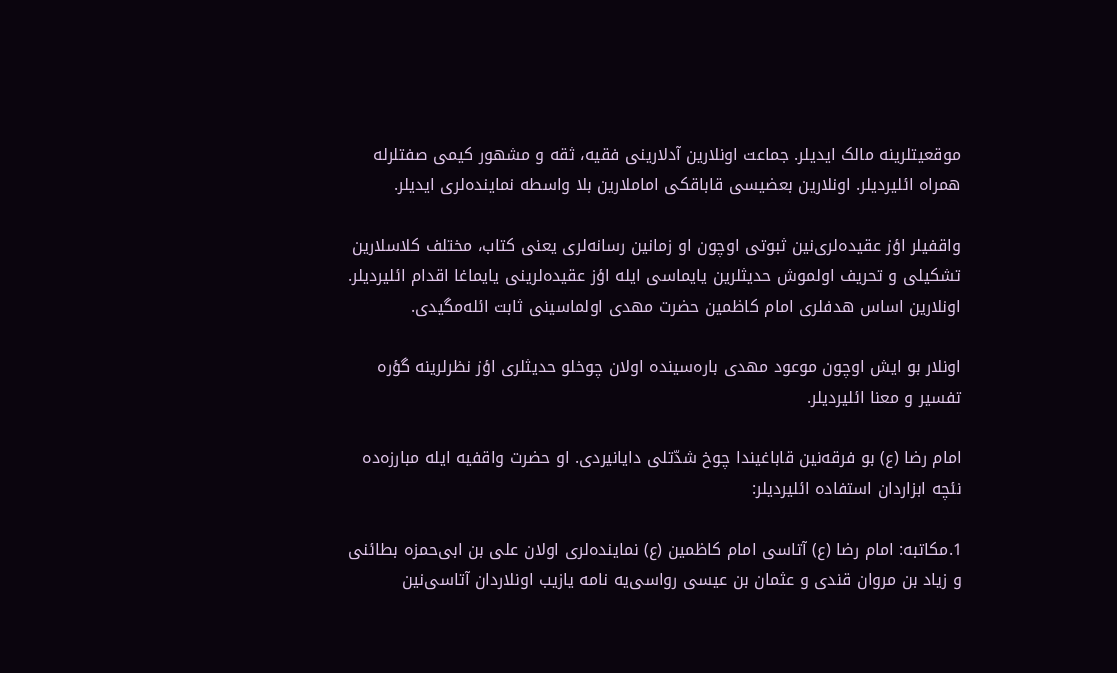موقعیتلرینه مالک ایدیلر. جماعت اونلارین آدلارینی فقیه، ثقه و مشهور کیمی صفتلرله همراه ائلیردیلر. اونلارین بعضیسی قاباقکی اماملارین بلا واسطه نماینده‌لری ایدیلر.

واقفیلر اؤز عقیده‌لری‌نین ثبوتی اوچون او زمانین رسانه‌لری یعنی کتاب، مختلف کلاسلارین تشکیلی و تحریف اولموش حدیثلرین یایماسی ایله اؤز عقیده‌لرینی یایماغا اقدام ائلیردیلر. اونلارین اساس هدفلری امام کاظمین حضرت مهدی اولماسینی ثابت ائله‌مگیدی.

اونلار بو ایش اوچون موعود مهدی باره‌سینده اولان چوخلو حدیثلری اؤز نظرلرینه گؤره تفسیر و معنا ائلیردیلر.

امام رضا (ع) بو فرقه‌نین قاباغیندا چوخ شدّتلی دایانیردی. او حضرت واقفیه ایله مبارزه‌ده نئچه ابزاردان استفاده ائلیردیلر:

1.مکاتبه: امام رضا (ع) آتاسی امام کاظمین (ع) نماینده‌لری اولان علی بن ابی‌حمزه بطائنی و زیاد بن مروان قندی و عثمان بن عیسی رواسی‌یه نامه یازیب اونلاردان آتا‌سی‌نین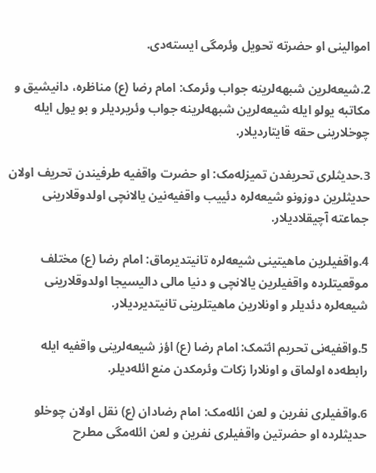اموالینی او حضرته تحویل وئرمگی ایسته‌دی.

2.شیعه‌لرین شبهه‌لرینه جواب وئرمک: امام رضا (ع) مناظره، دانیشیق و مکاتبه یولو ایله شیعه‌لرین شبهه‌لرینه جواب وئریردیلر و بو یول ایله چوخلارینی حقه قایتاردیلار.

3.حدیثلری تحریفدن تمیزله‌مک: او حضرت واقفیه طرفیندن تحریف اولان حدیثلرین دوزونو شیعه‌لره دئییب واقفیه‌نین یالانچی اولدوقلارینی جماعته آچیقلادیلار.

4.واقفیلرین ماهیتینی شیعه‌لره تانیتدیرماق: امام رضا (ع) مختلف موقعیتلرده واقفیلرین یالانچی و دنیا مالی دالیسیجا اولدوقلارینی شیعه‌لره دئدیلر و اونلارین ماهیتلرینی تانیتدیردیلار.

5.واقفیه‌نی تحریم ائتمک: امام رضا (ع) اؤز شیعه‌لرینی واقفیه‌ ایله رابطه‌ده اولماق و اونلارا زکات وئرمکدن منع ائله‌دیلر.

6.واقفیلری نفرین و لعن ائله‌مک: امام رضادان (ع) نقل اولان چوخلو حدیثلرده او حضرتین واقفیلری نفرین و لعن ائله‌مگی مطرح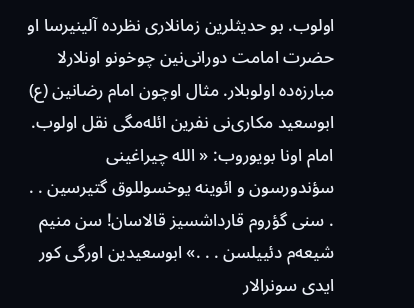اولوب. بو حدیثلرین زمانلاری نظرده آلینیرسا او حضرت امامت دورانی‌نین چوخونو اونلارلا مبارزه‌ده‌ اولوبلار. مثال اوچون امام رضانین (ع) ابوسعید مکاری‌نی نفرین ائله‌مگی نقل اولوب. امام اونا بویوروب: « الله چیراغینی سؤندورسون و ائوینه یوخسوللوق گتیرسین . . . سنی گؤروم قارداشسیز قالاسان! سن منیم شیعه‌م دئییلسن . . .» ابوسعیدین اورگی کور ایدی سونرالار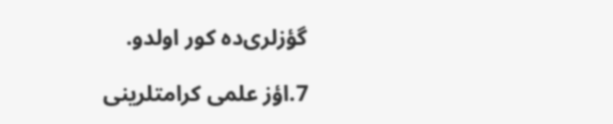گؤزلری‌ده کور اولدو.

7.اؤز علمی کرامتلرینی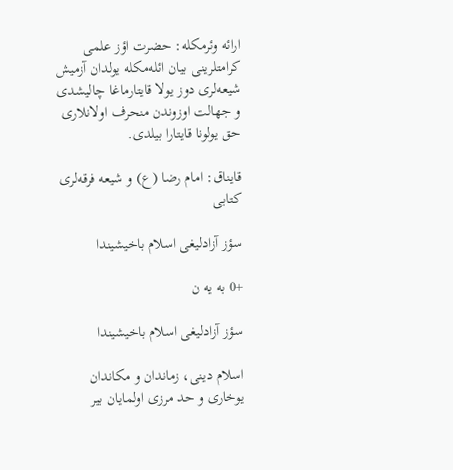ارائه وئرمکله: حضرت اؤز علمی کرامتلرینی بیان ائله‌مکله یولدان آزمیش شیعه‌لری دوز یولا قایتارماغا چالیشدی و جهالت اوزوندن منحرف اولانلاری حق یولونا قایتارا بیلدی.

قایناق: امام رضا (ع) و شیعه فرقه‌لری کتابی

سؤز آزادلیغی اسلام باخیشیندا

+0 به یه ن

سؤز آزادلیغی اسلام باخیشیندا

اسلام دینی، زماندان و مکاندان یوخاری و حد مرزی اولمایان بیر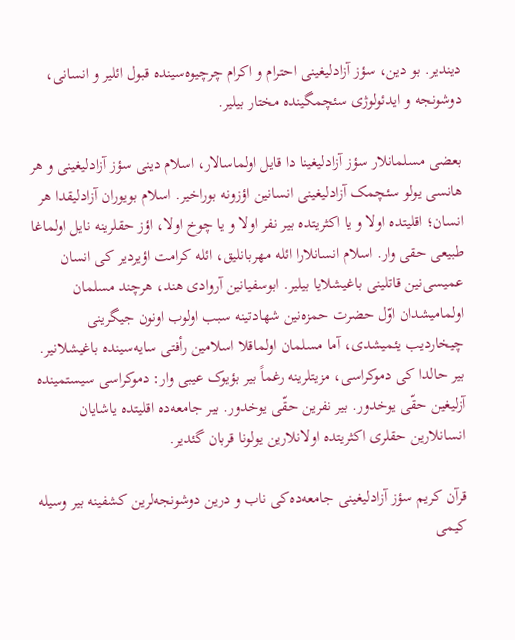دیندیر. بو دین، سؤز آزادلیغینی احترام و اکرام چرچیوه‌سینده قبول ائلیر و انسانی، دوشونجه و ایدئولوژی سئچمگینده مختار بیلیر.

بعضی مسلمانلار سؤز آزادلیغینا دا قایل اولماسالار، اسلام دینی سؤز آزادلیغینی و هر هانسی یولو سئچمک آزادلیغینی انسانین اؤزونه بوراخیر. اسلام بویوران آزادلیقدا هر انسان؛ اقلیتده اولا و یا اکثریتده بیر نفر اولا و یا چوخ اولا، اؤز حقلرینه نایل اولماغا طبیعی حقی وار. اسلام انسانلارا ائله مهربانلیق، ائله کرامت اؤیردیر کی انسان عمیسی‌نین قاتلینی باغیشلایا بیلیر. ابوسفیانین آروادی هند، هرچند مسلمان اولمامیشدان اوّل حضرت حمزه‌نین شهادتینه سبب اولوب اونون جیگرینی چیخاردیب یئمیشدی، آما مسلمان اولماقلا اسلامین رأفتی سایه‌سینده باغیشلانیر. بیر حالدا کی دموکراسی، مزیتلرینه رغماً بیر بؤیوک عیبی وار: دموکراسی سیستمینده آزلیغین حقّی یوخدور. بیر نفرین حقّی یوخدور. بیر جامعه‌ده اقلیتده یاشایان انسانلارین حقلری اکثریتده اولانلارین یولونا قربان گئدیر.

قرآن کریم سؤز آزادلیغینی جامعه‌ده‌کی ناب و درین دوشونجه‌لرین کشفینه بیر وسیله کیمی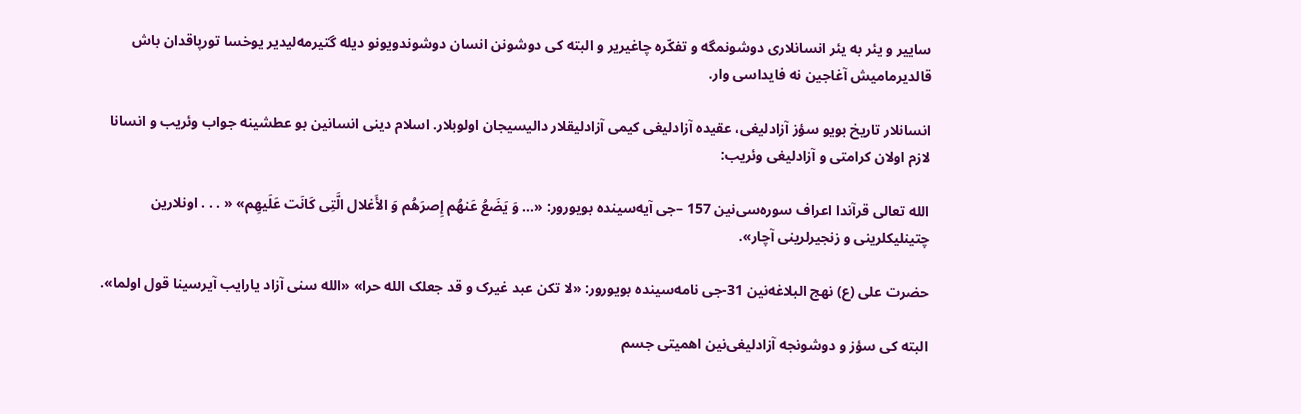ساییر و یئر به یئر انسانلاری دوشونمگه و تفکّره چاغیریر و البته کی دوشونن انسان دوشوندویونو دیله گتیرمه‌لیدیر یوخسا تورپاقدان باش قالدیرمامیش آغاجین نه فایداسی وار.

انسانلار تاریخ بویو سؤز آزادلیغی، عقیده آزادلیغی کیمی آزادلیقلار دالیسیجان اولوبلار. اسلام دینی انسانین بو عطشینه جواب وئریب و انسانا لازم اولان کرامتی و آزادلیغی وئریب:

الله تعالی قرآندا اعراف سوره‌سی‌نین 157 –جی آیه‌سینده بویورور: «... وَ یَضَعُ عَنهُم إِصرَهُم وَ الأَغلال الَّتِی کَانَت عَلَیهِم» « . . . اونلارین چتینلیکلرینی و زنجیرلرینی آچار».

حضرت علی (ع) نهج البلاغه‌نین 31-جی نامه‌سینده بویورور: «لا تکن عبد غیرک و قد جعلک الله حرا» «الله سنی آزاد یارایب آیرسینا قول اولما».

البته کی سؤز و دوشونجه آزادلیغی‌نین اهمیتی جسم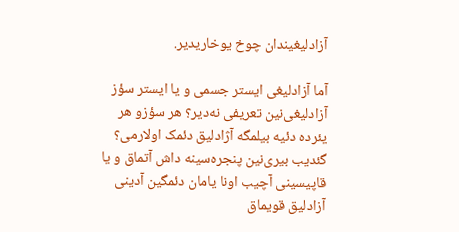آزادلیغیندان چوخ یوخاریدیر.

آما آزادلیغی ایستر جسمی و یا ایستر سؤز آزادلیغی‌نین تعریفی نه‌دیر؟ هر سؤزو هر یئرده دئیه بیلمگه آژادلیق دئمک اولارمی؟ گئدیب بیری‌نین پنجره‌سینه داش آتماق و یا قاپیسینی آچیب اونا یامان دئمگین آدینی آزادلیق قویماق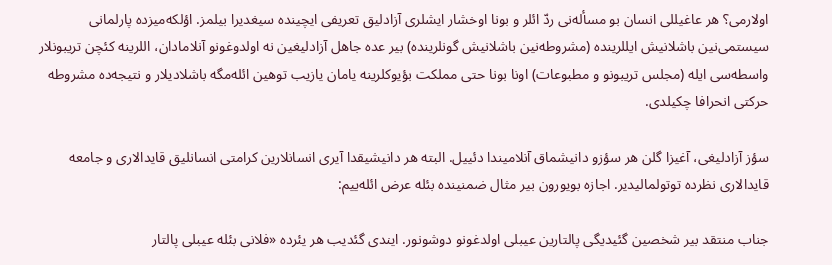اولارمی؟ هر عاغیللی انسان بو مسأله‌نی ردّ ائلر و بونا اوخشار ایشلری آزادلیق تعریفی ایچینده سیغدیرا بیلمز. اؤلکه‌میزده پارلمانی سیستمی‌نین باشلانیش ایللرینده (مشروطه‌نین باشلانیش گونلرینده) بیر عده جاهل آزادلیغین نه اولدوغونو آنلامادان، اللرینه کئچن تریبونلار واسطه‌سی ایله (مجلس تریبونو و مطبوعات) اونا بونا حتی مملکت بؤیوکلرینه یامان یازیب توهین ائله‌مگه باشلادیلار و نتیجه‌ده مشروطه حرکتی انحرافا چکیلدی.

سؤز آزادلیغی، آغیزا گلن هر سؤزو دانیشماق آنلامیندا دئییل. البته هر دانیشیقدا آیری انسانلارین کرامتی انسانلیق قایدالاری و جامعه قایدالاری نظرده توتولمالیدیر. اجازه بویورون بیر مثال ضمنینده بئله عرض ائله‌ییم:

جناب منتقد بیر شخصین گئیدیگی پالتارین عیبلی اولدغونو دوشونور. ایندی گئدیب هر یئرده «فلانی بئله عیبلی پالتار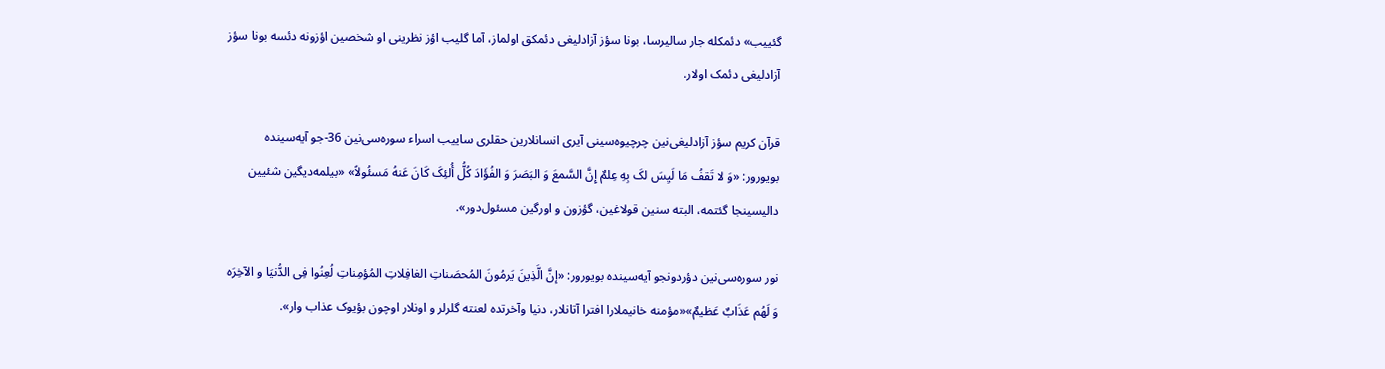گئییب» دئمکله جار سالیرسا، بونا سؤز آزادلیغی دئمکق اولماز، آما گلیب اؤز نظرینی او شخصین اؤزونه دئسه بونا سؤز آزادلیغی دئمک اولار.

قرآن کریم سؤز آزادلیغی‌نین چرچیوه‌سینی آیری انسانلارین حقلری ساییب اسراء سوره‌سی‌نین 36-جو آیه‌سینده بویورور: «وَ لا تَقفُ مَا لَیِسَ لکَ بِهِ عِلمٌ إِنَّ السَّمعَ وَ البَصَرَ وَ الفُؤَادَ کُلُّ أُلئِکَ کَانَ عَنهُ مَسئُولاً» «بیلمه‌دیگین شئیین دالیسینجا گئتمه، البته سنین قولاغین، گؤزون و اورگین مسئول‌دور».

نور سوره‌سی‌نین دؤردونجو آیه‌سینده بویورور: «إنَّ الَّذِینَ یَرمُونَ المُحصَناتِ الغافِلاتِ المُؤمِناتِ لُعِنُوا فِی الدُّنیَا و الآخِرَه وَ لَهُم عَذَابٌ عَظیمٌ»«مؤمنه خانیملارا افترا آتانلار، دنیا وآخرتده لعنته گلرلر و اونلار اوچون بؤیوک عذاب وار».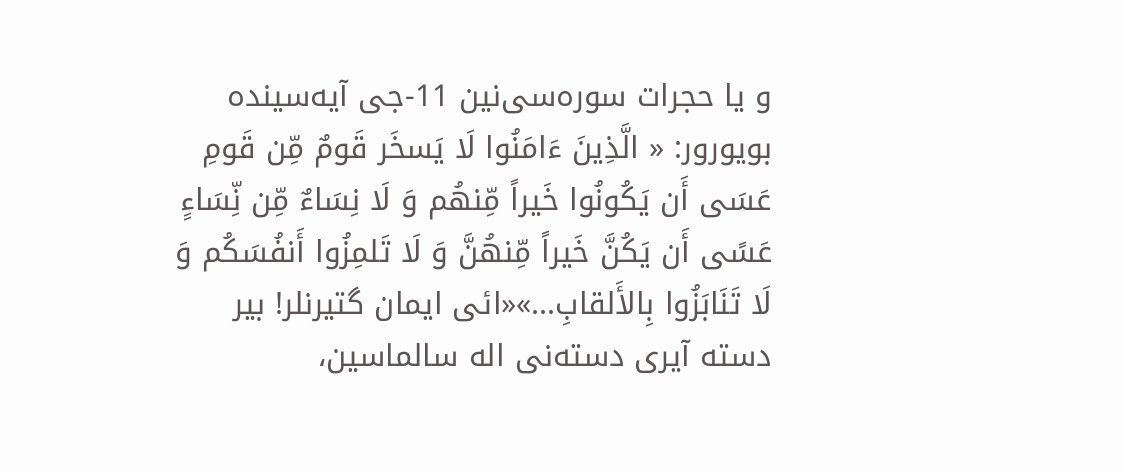و یا حجرات سوره‌سی‌نین 11-جی آیه‌سینده بویورور: « الَّذِینَ ءَامَنُوا لَا یَسخَر قَومٌ مِّن قَومِ عَسَی أَن یَکُونُوا خَیراً مِّنهُم وَ لَا نِسَاءٌ مِّن نِّسَاءٍ عَسًی أَن یَکُنَّ خَیراً مِّنهُنَّ وَ لَا تَلمِزُوا أَنفُسَکُم وَ لَا تَنَابَزُوا بِالأَلقابِ...»«ائی ایمان گتیرنلر! بیر دسته آیری دسته‌نی اله سالماسین،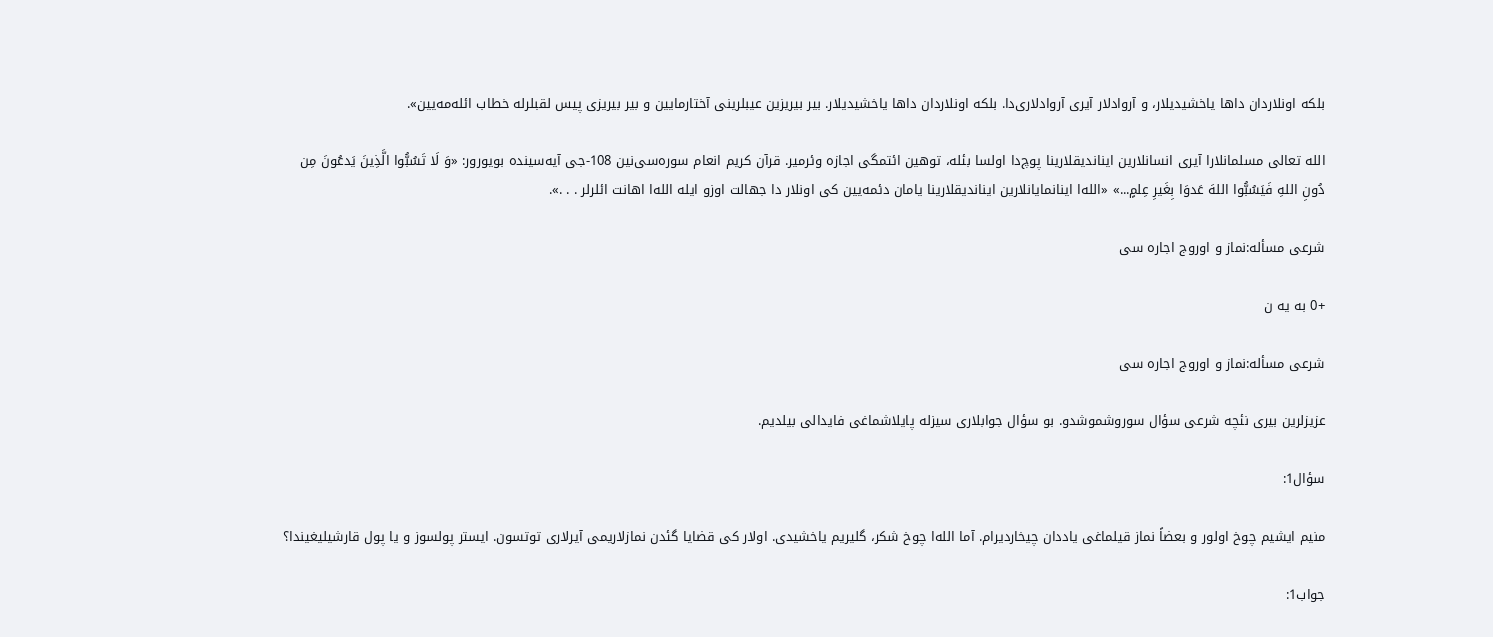بلکه اونلاردان داها یاخشیدیلار، و آروادلار آیری آروادلاری‌دا. بلکه اونلاردان داها یاخشیدیلار. بیر بیریزین عیبلرینی آختارمایین و بیر بیریزی پیس لقبلرله خطاب ائله‌مه‌یین».

الله تعالی مسلمانلارا آیری انسانلارین ایناندیقلارینا پوچ‌دا اولسا بئله، توهین ائتمگی اجازه وئرمیر. قرآن کریم انعام سوره‌سی‌نین 108-جی آیه‌سینده بویورور: «وَ لَا تَسُبُّوا الَّذِینَ یَدعُونَ مِن دُونِ اللهِ فَیَسُبُّوا اللهَ عَدوَا بِغَیرِ عِلمٍ...» «الله‌ا اینانمایانلارین ایناندیقلارینا یامان دئمه‌یین کی اونلار دا جهالت اوزو ایله الله‌ا اهانت ائلرلر . . .».

شرعی مسأله:نماز و اوروج اجاره سی

+0 به یه ن

شرعی مسأله:نماز و اوروج اجاره سی

عزیزلرین بیری نئچه شرعی سؤال سوروشموشدو. بو سؤال جوابلاری سیزله پایلاشماغی فایدالی بیلدیم.

سؤال1:

منیم ایشیم چوخ اولور و بعضاً نماز قیلماغی یاددان چیخاردیرام. آما الله‌ا چوخ شکر، گلیریم یاخشیدی. اولار کی قضایا گئدن نمازلاریمی آیرلاری توتسون. ایستر پولسوز و یا پول قارشیلیغیندا؟

جواب1: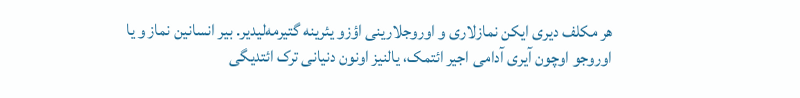هر مکلف دیری ایکن نمازلاری و اوروجلارینی اؤزو یئرینه گتیرمه‌لیدیر. بیر انسانین نماز و یا اوروجو اوچون آیری آدامی اجیر ائتمک، یالنیز اونون دنیانی ترک ائتدیگی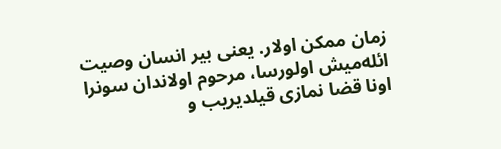زمان ممکن اولار. یعنی بیر انسان وصیت ائله‌میش اولورسا، مرحوم اولاندان سونرا اونا قضا نمازی قیلدیریب و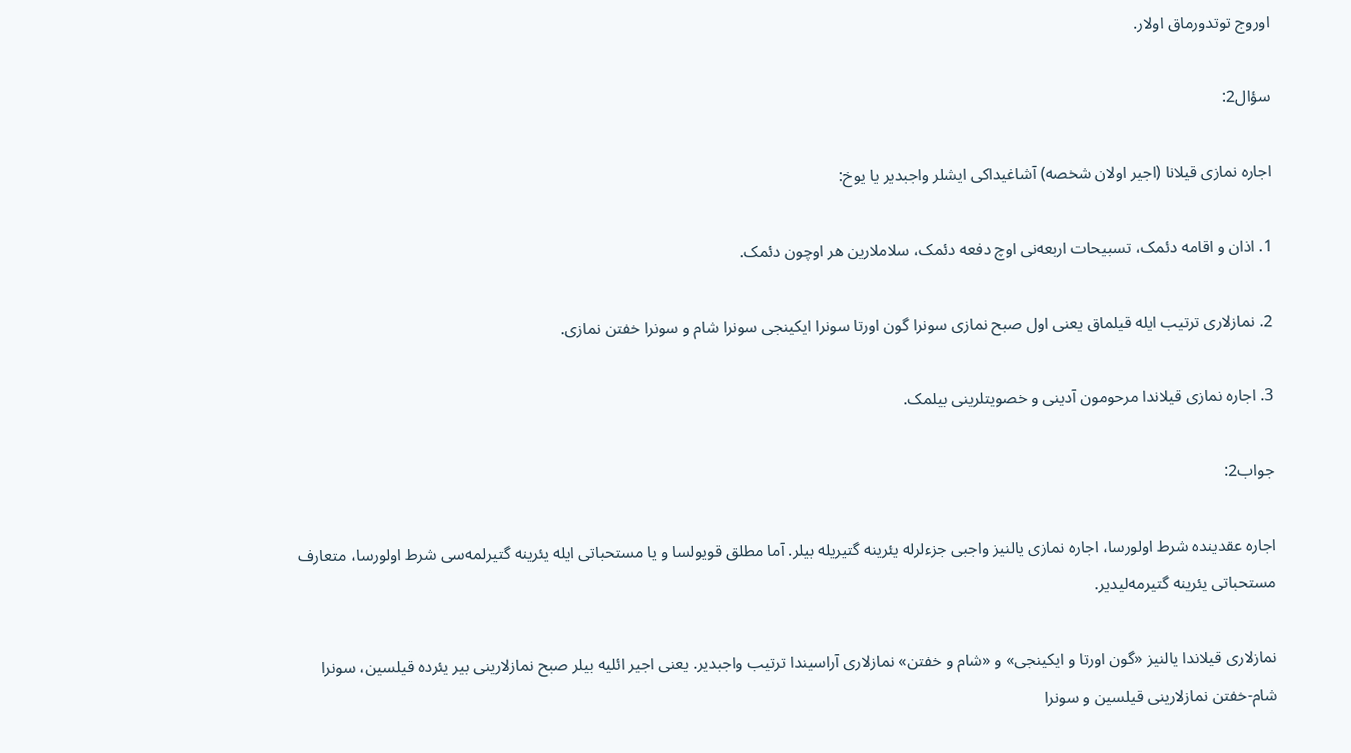اوروج توتدورماق اولار.

سؤال2:

اجاره نمازی قیلانا (اجیر اولان شخصه) آشاغیداکی ایشلر واجبدیر یا یوخ:

1. اذان و اقامه دئمک، تسبیحات اربعه‌نی اوچ دفعه دئمک، سلاملارین هر اوچون دئمک.

2. نمازلاری ترتیب ایله قیلماق یعنی اول صبح نمازی سونرا گون اورتا سونرا ایکینجی سونرا شام و سونرا خفتن نمازی.

3. اجاره نمازی قیلاندا مرحومون آدینی و خصویتلرینی بیلمک.

جواب2:

اجاره عقدینده شرط اولورسا، اجاره نمازی یالنیز واجبی جزءلرله یئرینه گتیریله بیلر. آما مطلق قویولسا و یا مستحباتی ایله یئرینه گتیرلمه‌سی شرط اولورسا، متعارف مستحباتی یئرینه گتیرمه‌لیدیر.

نمازلاری قیلاندا یالنیز «گون اورتا و ایکینجی» و «شام و خفتن» نمازلاری آراسیندا ترتیب واجبدیر. یعنی اجیر ائلیه بیلر صبح نمازلارینی بیر یئرده قیلسین، سونرا شام-خفتن نمازلارینی قیلسین و سونرا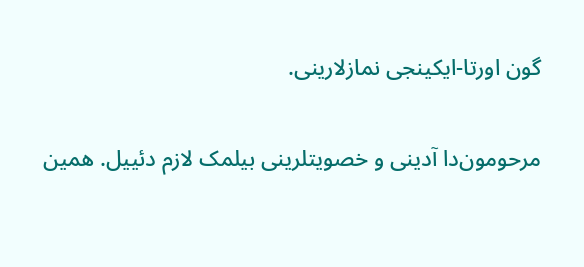گون اورتا-ایکینجی نمازلارینی.

مرحومون‌دا آدینی و خصویتلرینی بیلمک لازم دئییل. همین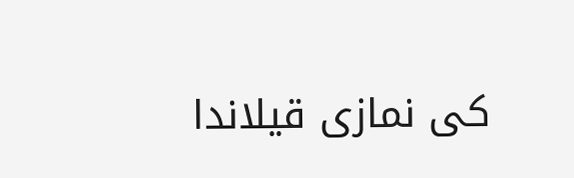کی نمازی قیلاندا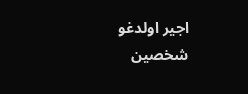اجیر اولدغو شخصین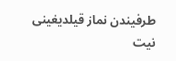طرفیندن نماز قیلدیغینی نیت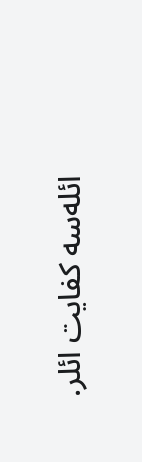ائله‌سه کفایت ائلر.